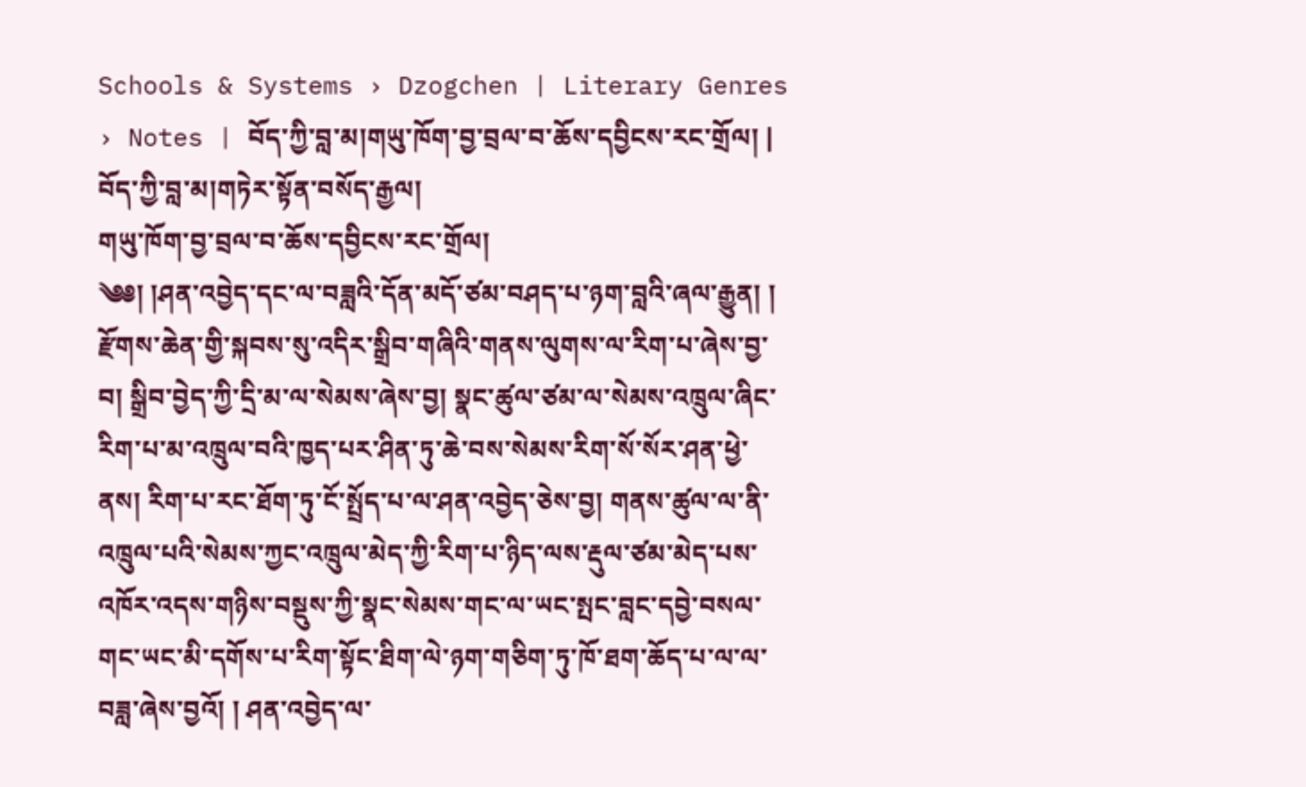Schools & Systems › Dzogchen | Literary Genres › Notes | བོད་ཀྱི་བླ་མ།གཡུ་ཁོག་བྱ་བྲལ་བ་ཆོས་དབྱིངས་རང་གྲོལ། | བོད་ཀྱི་བླ་མ།གཏེར་སྟོན་བསོད་རྒྱལ།
གཡུ་ཁོག་བྱ་བྲལ་བ་ཆོས་དབྱིངས་རང་གྲོལ།
༄༅། །ཤན་འབྱེད་དང་ལ་བཟླའི་དོན་མདོ་ཙམ་བཤད་པ་ཉག་བླའི་ཞལ་རྒྱུན། །
རྫོགས་ཆེན་གྱི་སྐབས་སུ་འདིར་སྒྲིབ་གཞིའི་གནས་ལུགས་ལ་རིག་པ་ཞེས་བྱ་བ། སྒྲིབ་བྱེད་ཀྱི་དྲི་མ་ལ་སེམས་ཞེས་བྱ། སྣང་ཚུལ་ཙམ་ལ་སེམས་འཁྲུལ་ཞིང་རིག་པ་མ་འཁྲུལ་བའི་ཁྱད་པར་ཤིན་ཏུ་ཆེ་བས་སེམས་རིག་སོ་སོར་ཤན་ཕྱེ་ནས། རིག་པ་རང་ཐོག་ཏུ་ངོ་སྤྲོད་པ་ལ་ཤན་འབྱེད་ཅེས་བྱ། གནས་ཚུལ་ལ་ནི་འཁྲུལ་པའི་སེམས་ཀྱང་འཁྲུལ་མེད་ཀྱི་རིག་པ་ཉིད་ལས་རྡུལ་ཙམ་མེད་པས་འཁོར་འདས་གཉིས་བསྡུས་ཀྱི་སྣང་སེམས་གང་ལ་ཡང་སྤང་བླང་དབྱེ་བསལ་གང་ཡང་མི་དགོས་པ་རིག་སྟོང་ཐིག་ལེ་ཉག་གཅིག་ཏུ་ཁོ་ཐག་ཆོད་པ་ལ་ལ་བཟླ་ཞེས་བྱའོ། ། ཤན་འབྱེད་ལ་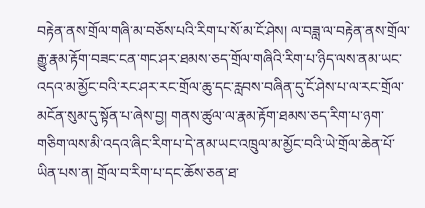བརྟེན་ནས་གྲོལ་གཞི་མ་བཅོས་པའི་རིག་པ་སོ་མ་ངོ་ཤེས། ལ་བཟླ་ལ་བརྟེན་ནས་གྲོལ་རྒྱུ་རྣམ་རྟོག་བཟང་ངན་གང་ཤར་ཐམས་ཅད་གྲོལ་གཞིའི་རིག་པ་ཉིད་ལས་ནམ་ཡང་འདའ་མ་མྱོང་བའི་རང་ཤར་རང་གྲོལ་ཆུ་དང་རླབས་བཞིན་དུ་ངོ་ཤེས་པ་ལ་རང་གྲོལ་མངོན་སུམ་དུ་སྟོན་པ་ཞེས་བྱ། གནས་ཚུལ་ལ་རྣམ་རྟོག་ཐམས་ཅད་རིག་པ་ཉག་གཅིག་ལས་མི་འདའ་ཞིང་རིག་པ་དེ་ནམ་ཡང་འཁྲུལ་མ་མྱོང་བའི་ཡེ་གྲོལ་ཆེན་པོ་ཡིན་པས་ན། གྲོལ་བ་རིག་པ་དང་ཆོས་ཅན་ཐ་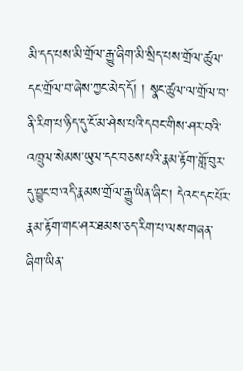མི་དད་པས་མི་གྲོལ་རྒྱུ་ཞིག་མི་སྲིད་པས་གྲོལ་ཚུལ་དང་གྲོལ་བ་ཞེས་ཀྱང་མེད་དོ། ། སྣང་ཚུལ་ལ་གྲོལ་བ་ནི་རིག་པ་ཉིད་དུ་ངོ་མ་ཤེས་པའི་དབང་གིས་ཤར་བའི་འཁྲུལ་སེམས་ཡུལ་དང་བཅས་པའི་རྣམ་རྟོག་གློ་བུར་དུ་བྱུང་བ་འདི་རྣམས་གྲོལ་རྒྱུ་ཡིན་ཞིང་། དེའང་དང་པོར་རྣམ་རྟོག་གང་ཤར་ཐམས་ཅད་རིག་པ་ལས་གཞན་ཞིག་ཡིན་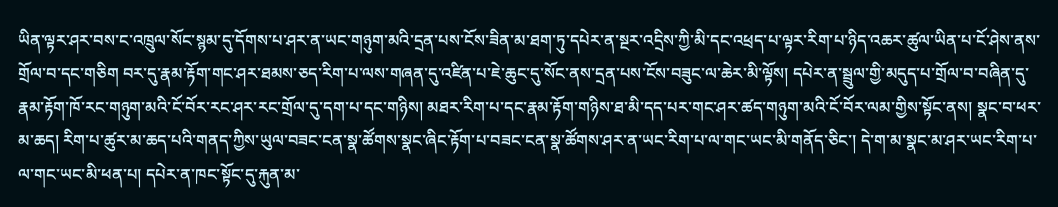ཡིན་ལྟར་ཤར་བས་ང་འཁྲུལ་སོང་སྙམ་དུ་དོགས་པ་ཤར་ན་ཡང་གཉུག་མའི་དྲན་པས་ངོས་ཟིན་མ་ཐག་ཏུ་དཔེར་ན་སྔར་འདྲིས་ཀྱི་མི་དང་འཕྲད་པ་ལྟར་རིག་པ་ཉིད་འཆར་ཚུལ་ཡིན་པ་ངོ་ཤེས་ནས་གྲོལ་བ་དང་གཅིག བར་དུ་རྣམ་རྟོག་གང་ཤར་ཐམས་ཅད་རིག་པ་ལས་གཞན་དུ་འཛིན་པ་ཇེ་ཆུང་དུ་སོང་ནས་དྲན་པས་ངོས་བཟུང་ལ་ཆེར་མི་ལྟོས། དཔེར་ན་སྦྲུལ་གྱི་མདུད་པ་གྲོལ་བ་བཞིན་དུ་རྣམ་རྟོག་ཁོ་རང་གཉུག་མའི་ངོ་བོར་རང་ཤར་རང་གྲོལ་དུ་དག་པ་དང་གཉིས། མཐར་རིག་པ་དང་རྣམ་རྟོག་གཉིས་ཐ་མི་དད་པར་གང་ཤར་ཚད་གཉུག་མའི་ངོ་བོར་ལམ་གྱིས་སྟོང་ནས། སྣང་བ་ཕར་མ་ཆད། རིག་པ་ཚུར་མ་ཆད་པའི་གནད་ཀྱིས་ཡུལ་བཟང་ངན་སྣ་ཚོགས་སྣང་ཞིང་རྟོག་པ་བཟང་ངན་སྣ་ཚོགས་ཤར་ན་ཡང་རིག་པ་ལ་གང་ཡང་མི་གནོད་ཅིང་། དེ་ག་མ་སྣང་མ་ཤར་ཡང་རིག་པ་ལ་གང་ཡང་མི་ཕན་པ། དཔེར་ན་ཁང་སྟོང་དུ་རྐུན་མ་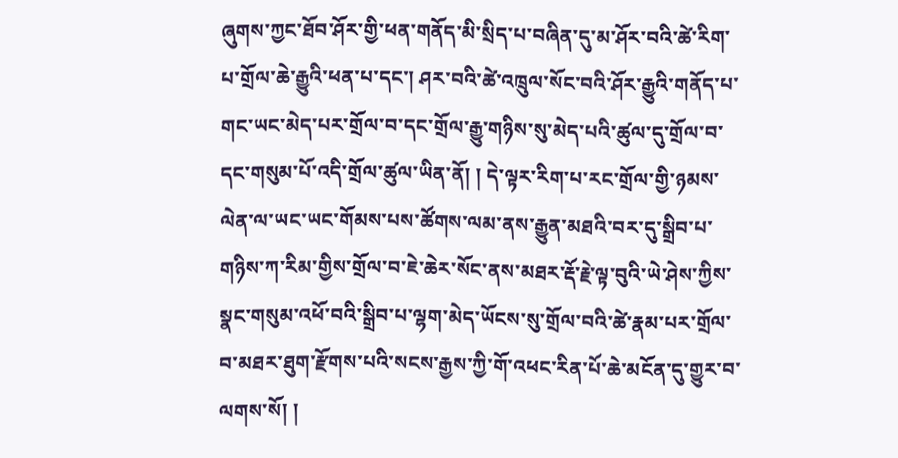ཞུགས་ཀྱང་ཐོབ་ཤོར་གྱི་ཕན་གནོད་མི་སྲིད་པ་བཞིན་དུ་མ་ཤོར་བའི་ཚེ་རིག་པ་གྲོལ་ཆེ་རྒྱུའི་ཕན་པ་དང་། ཤར་བའི་ཚེ་འཁྲུལ་སོང་བའི་ཤོར་རྒྱུའི་གནོད་པ་གང་ཡང་མེད་པར་གྲོལ་བ་དང་གྲོལ་རྒྱུ་གཉིས་སུ་མེད་པའི་ཚུལ་དུ་གྲོལ་བ་དང་གསུམ་པོ་འདི་གྲོལ་ཚུལ་ཡིན་ནོ། ། དེ་ལྟར་རིག་པ་རང་གྲོལ་གྱི་ཉམས་ལེན་ལ་ཡང་ཡང་གོམས་པས་ཚོགས་ལམ་ནས་རྒྱུན་མཐའི་བར་དུ་སྒྲིབ་པ་གཉིས་ཀ་རིམ་གྱིས་གྲོལ་བ་ཇེ་ཆེར་སོང་ནས་མཐར་རྡོ་རྗེ་ལྟ་བུའི་ཡེ་ཤེས་ཀྱིས་སྣང་གསུམ་འཕོ་བའི་སྒྲིབ་པ་ལྷག་མེད་ཡོངས་སུ་གྲོལ་བའི་ཚེ་རྣམ་པར་གྲོལ་བ་མཐར་ཐུག་རྫོགས་པའི་སངས་རྒྱས་ཀྱི་གོ་འཕང་རིན་པོ་ཆེ་མངོན་དུ་གྱུར་བ་ལགས་སོ། །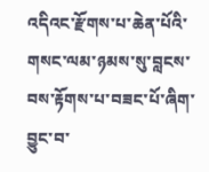འདིའང་རྫོགས་པ་ཆེན་པོའི་གསང་ལམ་ཉམས་སུ་བླངས་བས་རྟོགས་པ་བཟང་པོ་ཞིག་བྱུང་བ་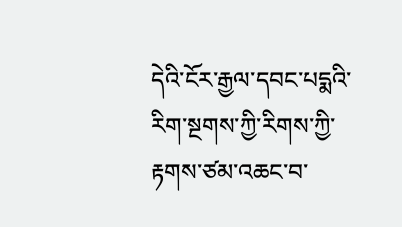དེའི་ངོར་རྒྱལ་དབང་པདྨའི་རིག་སྔགས་ཀྱི་རིགས་ཀྱི་རྟགས་ཙམ་འཆང་བ་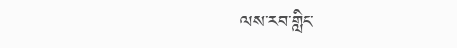ལས་རབ་གླིང་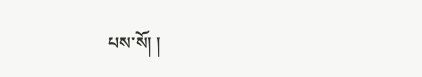པས་སོ། །